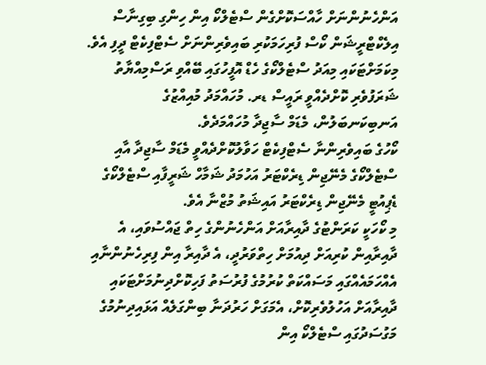އަންހެނުންނަށް ހާއްސަކޮށްގެން ސްޓެލްކޯ އިން ހިންގި ބިގިނާސް އިލެކްޓްރީޝަން ކޯސް ފުރިހަމަކުރި ބައިވެރިންނަށް ސެޓްފިކެޓް ދީފި އެވެ.
މިކަމަށްޓަކައި މިއަދު ސްޓެލްކޯގެ ހެޑް އޮފީހުގައި ބޭއްވި ރަސްމިއްޔާތު ޝަރަފުވެރި ކޮށްދެއްވީ ރައީސް ޑރ. މުހައްމަދު މުއިއްޒުގެ އަނބިކަނބަލުން، މެޑަމް ސާޖިދާ މުހައްމަދެވެ.
ކޯހުގެ ބައިވެރިންނާ ސެޓްފިކެޓް ހަވާލުކޮށްދެއްވީ މެޑަމް ސާޖިދާ އާއި ސްޓެލްކޯގެ މެނޭޖިން ޑިރެކްޓަރު އަހުމަދު ޝަމާހް ޝަރީފާއި ސްޓެލްކޯގެ ޑެޕިއުޓީ މެނޭޖިން ޑިރެކްޓަރު އައިޝަތު މުޒްނާ އެވެ.
މި ކޯހަކީ ކަރަންޓުގެ ދާއިރާއަށް އަންހެނުންގެ ހިތް ޖައްސުވައި، އެ ދާއިރާއިން ކުރިއަށް ދިއުމަށް ހިތްވަރުދީ، އެ ދާއިރާ އިން ފިރިހެނުންނާއި އެއްހަމައެއްގައި މަސައްކަތް ކުރުމުގެ ފުރުސަތު ފަހިކޮށްދިނުމަށްޓަކައި ދާއިރާއަށް އަހުލުވެރިކޮށް، އެމަގަށް ހަރުދަނާ ބިންގަލެއް އަޅައިދިނުމުގެ މަގުސަދުގައި ސްޓެލްކޯ އިން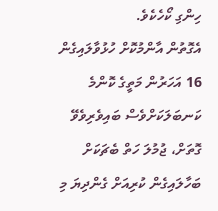ހިންގި ކޯހެކެވެ.
އެގޮތުން އާންމުކޮށް ހުޅުވާލައިގެން 16 އަހަރުން މަތީގެ ކޮންމެ ކަނބަލަކަށްވެސް ބައިވެރިވެވޭ ގޮތަށް، ޖުމުލަ ހަތް ބެޗަކަށް ބަހާލައިގެން ކުރިއަށް ގެންދިޔަ މި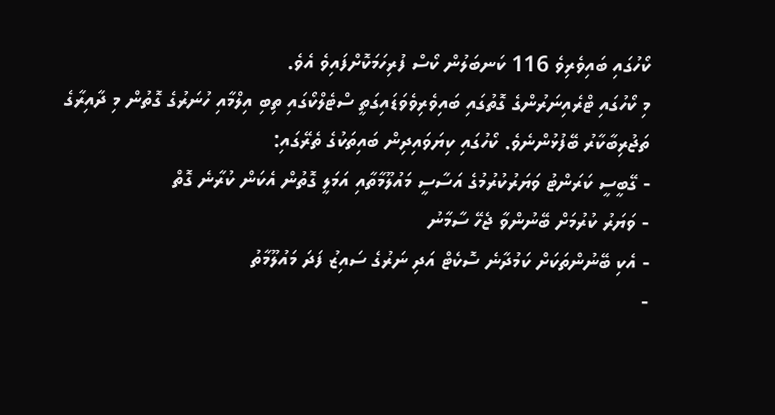ކޯހުގައި ބައިވެރިވެ 116 ކަނބަލުން ކޯސް ފުރިހަމަކޮށްފައިވެ އެވެ.
މި ކޯހުގައި ޓްރެއިނަރުންގެ ގޮތުގައި ބައިވެރިވެވަޑައިގަތީ ސްޓެލްކޯގައި ތިބި އިލްމާއި ހުނަރުގެ ގޮތުން މި ދާއިރާގެ ތަޖުރިބާކާރު ބޭފުޅުންނެވެ. ކޯހުގައި ކިޔަވައިދިން ބައިތަކުގެ ތެރޭގައި:
- ގޭބީސީ ކަރަންޓު ވަޔަރުކުރުމުގެ އަސާސީ މައުލޫމާތާއި އަމަލީ ގޮތުން އެކަން ކުރާނެ ގޮތް
- ވަޔަރު ކުރުމަށް ބޭނުންވާ ޖެހޭ ސާމާނު
- އެކި ބޭނުންތަކަށް ކަމުދާނެ ސޮކެޓް އަދި ނަރުގެ ސައިޒު ފަދަ މައުލޫމާތު
-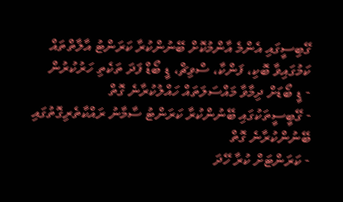ގޭބިސީގައި އެންމެ އާންމުކޮށް ބޭނުންކުރާ ކަރަންޓު އާލާތްތައް ކަމުގައިވާ ބޮކި، ފަންކާ، ސްވިޗް، ޑީ ބޯޑް ފަދަ ތަކެތި ހަރުކުރުން
- ޑީ ބޯޑަށް ދިމާވާ މައްސަލަތައް ހައްލުކުރާނެ ގޮތް
- ގޭބީސީތަކުގައި ބޭނުންކުރާ ކަރަންޓު ސާމާނު ރައްކާތެރިގޮތުގައި ބޭނުންކުރާނެ ގޮތް
- ކަރަންޓަށް ކުރާ ހޭދަ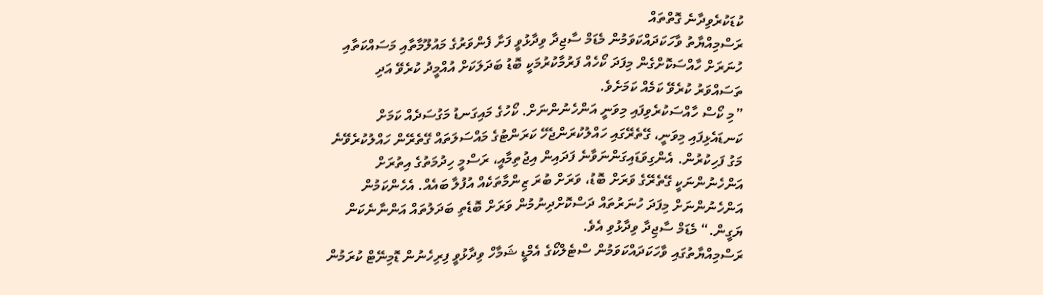ކުޑަކުރެވިދާނެ ގޮތްތައް
ރަސްމިއްޔާތު ވާހަކަދައްކަވަމުން މެޑަމް ސާޖިދާ ވިދާޅުވީ ފަށާ ފެންވަރުގެ މައުލޫމާތާއި މަސައްކަތާއި ހުނަރަށް ހާއްސަކޮށްގެން މިފަދަ ކޯހެއް ފަރުމާކުރުމަކީ ބޮޑު ބަދަލަކަށް އުއްމީދު ކުރެވޭ އަދި ތަސައްވަރު ކުރެވޭ ކަމެއް ކަމަށެވެ.
”މި ކޯސް ހާއްސަކުރެވިފައި މިވަނީ އަންހެނުންނަށް. ކޯހުގެ މައިގަނޑު މަގުސަދެއް ކަމަށް ކަނޑައެޅިފައި މިވަނީ، ގޭތެރޭގައި ހައްލުކުރަންޖެހޭ ކަރަންޓުގެ މައްސަލަތައް ގޭތެރޭން ހައްލުކުރެވޭނެ މަގު ފަހިކުރުން. އެންގިވަޑައިގަންނަވާނެ ފަދައިން އިޖުތިމާއީ، ރަސްމީ ހިދުމަތުގެ އިތުރަށް އަންހެނުންނަކީ ގޭތެރޭގެ ވަރަށް ބޮޑު، ވަރަށް ބުރަ ޒިންމާތަކެއް އުފުލާ ބައެއް. އެހެންކަމުން އަންހެނުންނަށް މިފަދަ ހުނަރުތައް ދަސްކޮށްދިނުމުން ވަރަށް ބޮޑެތި ބަދަލުތައް އަންނާނެކަން ޔަގީން.“ މެޑަމް ސާޖިދާ ވިދާޅުވި އެވެ.
ރަސްމިއްޔާތުގައި ވާހަކަދައްކަވަމުން ސްޓެލްކޯގެ އެމްޑީ ޝަމާހް ވިދާޅުވީ ފިރިހެނުން ޑޮމިނޭޓް ކުރަމުން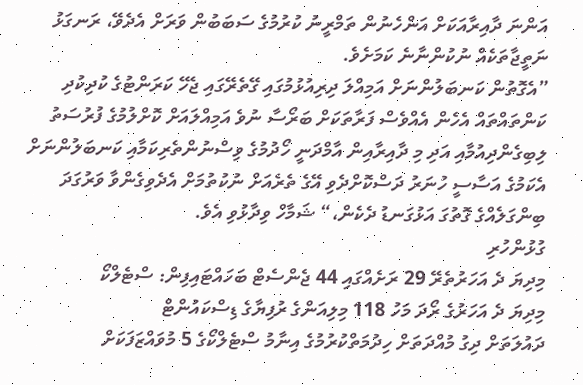އަންނަ ދާއިރާއަކަށް އަންހެނުން ތަމްރީނު ކުރުމުގެ ސަބަބުން ވަރަށް އެދެވޭ، ރަނގަޅު ނަތީޖާތަކެއް ނުކުންނާނެ ކަމަށެވެ.
”އެގޮތުން ކަނބަލުންނަށް އަމިއްލަ ދިރިއުޅުމުގައި ގޭތެރޭގައި ޖެހޭ ކަރަންޓުގެ ކުދިކުދި ކަންތައްތައް އެހެން އެއްވެސް ފަރާތަކަށް ބަރޯސާ ނުވެ އަމިއްލައަށް ކޮށްލުމުގެ ފުރުސަތު ލިބިގެންދިއުމާއި އަދި މި ދާއިރާއިން އާމްދަނީ ހޯދުމުގެ ވިސްނުންތެރިކަމާއި ކަނބަލުންނަށް އެކަމުގެ އަސާސީ ހުނަރު ދަސްކޮށްދެވި އޭގެ ތެރެއަށް ނުކުތުމަށް އެދެވިގެންވާ ވަރުގަދަ ބިންގަލެއްގެ ގޮތުގަ އަޅުގަނޑު ދެކެން،“ ޝަމާހް ވިދާޅުވި އެވެ.
ގުޅުންހުރި
މިދިޔަ ދެ އަހަރުތެރޭ 29 ރަށެއްގައި 44 ޖެންސެޓް ބަހައްޓައިފިން: ސްޓެލްކޯ
މިދިޔަ ދެ އަހަރުގެ ރޯދަ މަހު 118 މިލިއަންގެ ރުފިޔާގެ ޑިސްކައުންޓް
ދައުލަތަށް ދިގު މުއްދަތަށް ހިދުމަތްކުރުމުގެ އިނާމު ސްޓެލްކޯގެ 5 މުވައްޒަފަކަށް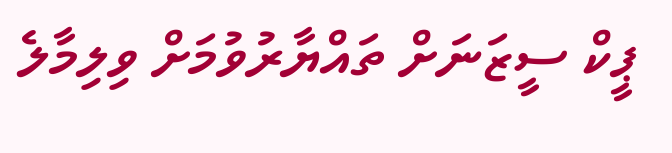ޕީކް ސީޒަނަށް ތައްޔާރުވުމަށް ވިލިމާލެ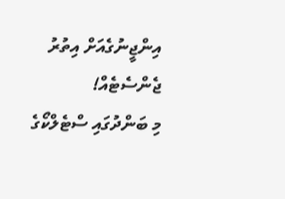އިންޖީނުގެއަށް އިތުރު ޖެންސެޓެއް!
މި ބަންދުގައި ސްޓެލްކޯގެ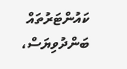ކައުންޓަރުތައް ބަންދުވިޔަސް،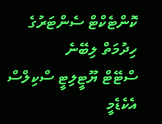ކޮންޓެކްޓް ސެންޓަރުގެ ހިދުމަތް ލިބޭނެ
ސްޓޭޓް ޔޫޓީލިޓީ ސްކިލްސް އެކެޑެމީ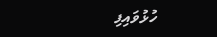ހުޅުވައިފި